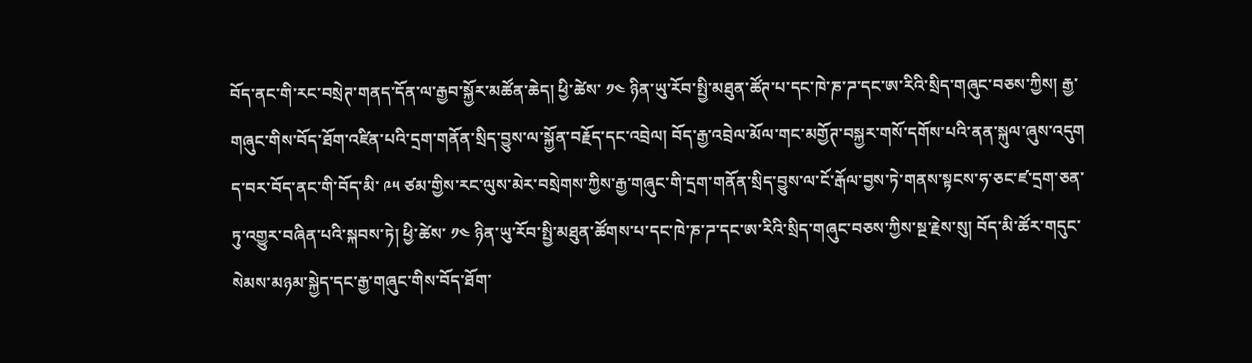བོད་ནང་གི་རང་བསྲེཊ་གནད་དོན་ལ་རྒྱབ་སྐྱོར་མཚོན་ཆེད། ཕྱི་ཚེས་ ༡༤ ཉིན་ཡུ་རོབ་སྤྱི་མཐུན་ཚོཊ་པ་དང་ཁེ་ཎ་ཌ་དང་ཨ་རིའི་སྲིད་གཞུང་བཅས་ཀྱིས། རྒྱ་གཞུང་གིས་བོད་ཐོག་འཛིན་པའི་དྲག་གནོན་སྲིད་བྱུས་ལ་སྐྱོན་བརྗོད་དང་འབྲེལ། བོད་རྒྱ་འབྲེལ་མོལ་གང་མགྱོཊ་བསྐྱར་གསོ་དགོས་པའི་ནན་སྐུལ་ཞུས་འདུག
ད་བར་བོད་ནང་གི་བོད་མི་ ༩༥ ཙམ་གྱིས་རང་ལུས་མེར་བསྲེགས་ཀྱིས་རྒྱ་གཞུང་གི་དྲག་གནོན་སྲིད་བྱུས་ལ་ངོ་རྒོལ་བྱས་ཏེ་གནས་སྟངས་ཧ་ཅང་ཛ་དྲག་ཅན་ཏུ་འགྱུར་བཞིན་པའི་སྐབས་ཏེ། ཕྱི་ཚེས་ ༡༤ ཉིན་ཡུ་རོབ་སྤྱི་མཐུན་ཚོགས་པ་དང་ཁེ་ཎ་ཌ་དང་ཨ་རིའི་སྲིད་གཞུང་བཅས་ཀྱིས་སྔ་རྗེས་སུ། བོད་མི་ཚོར་གདུང་སེམས་མཉམ་སྐྱེད་དང་རྒྱ་གཞུང་གིས་བོད་ཐོག་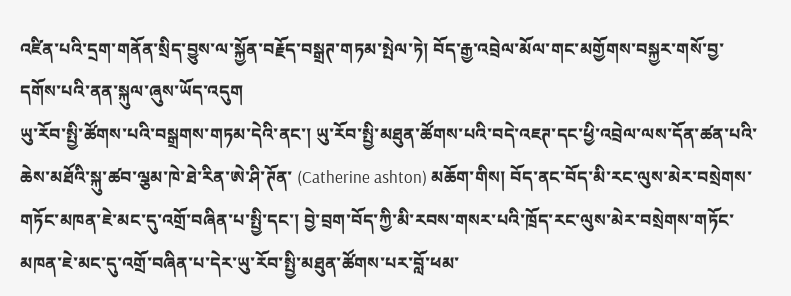འཛིན་པའི་དྲག་གནོན་སྲིད་བྱུས་ལ་སྐྱོན་བརྗོད་བསྒྲཊ་གཏམ་སྤེལ་ཏེ། བོད་རྒྱ་འབྲེལ་མོལ་གང་མགྱོགས་བསྐྱར་གསོ་བྱ་དགོས་པའི་ནན་སྐུལ་ཞུས་ཡོད་འདུག
ཡུ་རོབ་སྤྱི་ཚོགས་པའི་བསྒྲགས་གཏམ་དེའི་ནང་། ཡུ་རོབ་སྤྱི་མཐུན་ཚོགས་པའི་བདེ་འཇཊ་དང་ཕྱི་འབྲེལ་ལས་དོན་ཚན་པའི་ཆེས་མཐོའི་སྐུ་ཚབ་ལྕམ་ཁེ་ཐེ་རིན་ཨེ་ཤི་ཊོན་ (Catherine ashton) མཆོག་གིས། བོད་ནང་བོད་མི་རང་ལུས་མེར་བསྲེགས་གཏོང་མཁན་ཇེ་མང་དུ་འགྲོ་བཞིན་པ་སྤྱི་དང་། བྱེ་བྲག་བོད་ཀྱི་མི་རབས་གསར་པའི་ཁྲོད་རང་ལུས་མེར་བསྲེགས་གཏོང་མཁན་ཇེ་མང་དུ་འགྲོ་བཞིན་པ་དེར་ཡུ་རོབ་སྤྱི་མཐུན་ཚོགས་པར་བློ་ཕམ་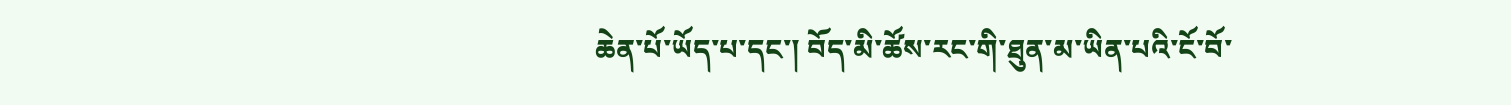ཆེན་པོ་ཡོད་པ་དང་། བོད་མི་ཚོས་རང་གི་ཐུན་མ་ཡིན་པའི་ངོ་བོ་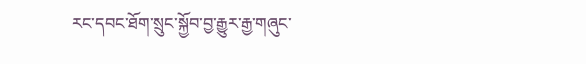རང་དབང་ཐོག་སྲུང་སྐྱོབ་བྱ་རྒྱུར་རྒྱ་གཞུང་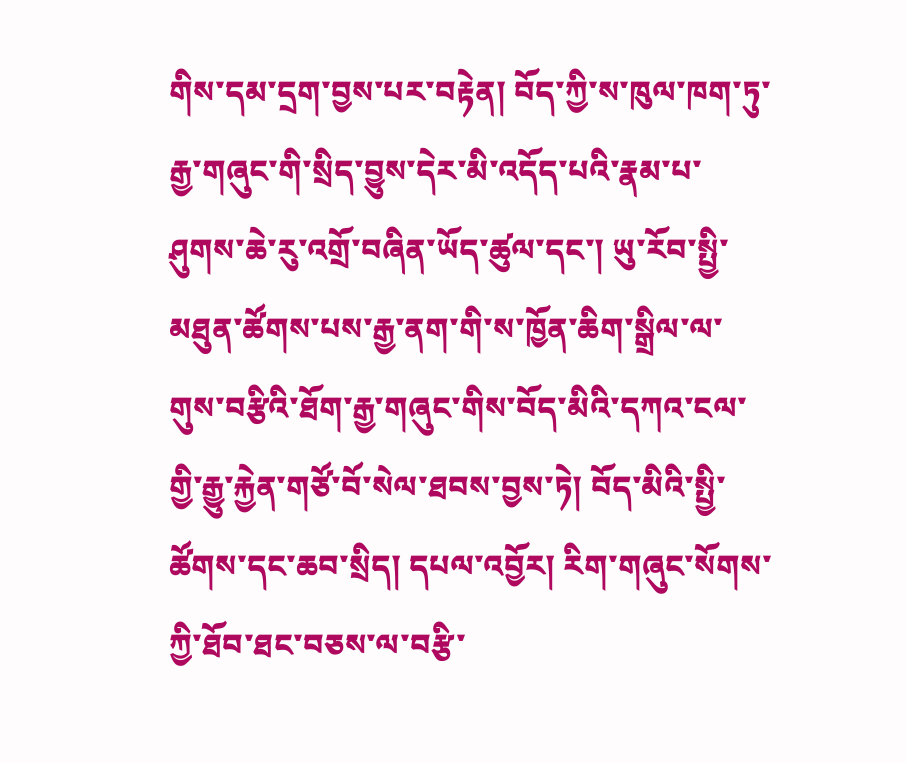གིས་དམ་དྲག་བྱས་པར་བརྟེན། བོད་ཀྱི་ས་ཁུལ་ཁག་ཏུ་རྒྱ་གཞུང་གི་སྲིད་བྱུས་དེར་མི་འདོད་པའི་རྣམ་པ་ཤུགས་ཆེ་རུ་འགྲོ་བཞིན་ཡོད་ཚུལ་དང་། ཡུ་རོབ་སྤྱི་མཐུན་ཚོགས་པས་རྒྱ་ནག་གི་ས་ཁྱོན་ཆིག་སྒྲིལ་ལ་གུས་བརྩིའི་ཐོག་རྒྱ་གཞུང་གིས་བོད་མིའི་དཀའ་ངལ་གྱི་རྒྱུ་རྐྱེན་གཙོ་བོ་སེལ་ཐབས་བྱས་ཏེ། བོད་མིའི་སྤྱི་ཚོགས་དང་ཆབ་སྲིད། དཔལ་འབྱོར། རིག་གཞུང་སོགས་ཀྱི་ཐོབ་ཐང་བཅས་ལ་བརྩི་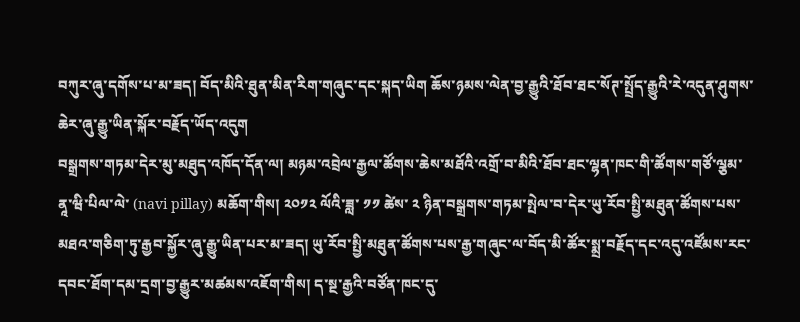བཀུར་ཞུ་དགོས་པ་མ་ཟད། བོད་མིའི་ཐུན་མིན་རིག་གཞུང་དང་སྐད་ཡིག ཆོས་ཉམས་ལེན་བྱ་རྒྱུའི་ཐོབ་ཐང་སོཊ་སྤྲོད་རྒྱུའི་རེ་འདུན་ཤུགས་ཆེར་ཞུ་རྒྱུ་ཡིན་སྐོར་བརྗོད་ཡོད་འདུག
བསྒྲགས་གཏམ་དེར་མུ་མཐུད་འཁོད་དོན་ལ། མཉམ་འབྲེལ་རྒྱལ་ཚོགས་ཆེས་མཐོའི་འགྲོ་བ་མིའི་ཐོབ་ཐང་ལྷན་ཁང་གི་ཚོགས་གཙོ་ལྕམ་ནཱ་ཝི་པིལ་ལེ་ (navi pillay) མཆོག་གིས། ༢༠༡༢ ལོའི་ཟླ་ ༡༡ ཚེས་ ༢ ཉིན་བསྒྲགས་གཏམ་སྤེལ་བ་དེར་ཡུ་རོབ་སྤྱི་མཐུན་ཚོགས་པས་མཐའ་གཅིག་ཏུ་རྒྱབ་སྐྱོར་ཞུ་རྒྱུ་ཡིན་པར་མ་ཟད། ཡུ་རོབ་སྤྱི་མཐུན་ཚོགས་པས་རྒྱ་གཞུང་ལ་བོད་མི་ཚོར་སྨྲ་བརྗོད་དང་འདུ་འཛོམས་རང་དབང་ཐོག་དམ་དྲག་བྱ་རྒྱུར་མཚམས་འཇོག་གིས། ད་སྔ་རྒྱའི་བཙོན་ཁང་དུ་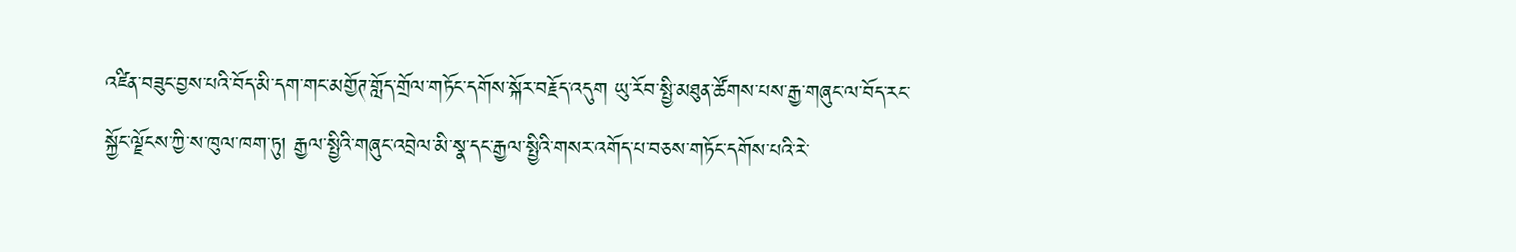འཛིན་བཟུང་བྱས་པའི་བོད་མི་དག་གང་མགྱོཊ་གློད་གྲོལ་གཏོང་དགོས་སྐོར་བརྗོད་འདུག ཡུ་རོབ་སྤྱི་མཐུན་ཚོགས་པས་རྒྱ་གཞུང་ལ་བོད་རང་སྐྱོང་ལྗོངས་ཀྱི་ས་ཁུལ་ཁག་ཏུ། རྒྱལ་སྤྱིའི་གཞུང་འབྲེལ་མི་སྣ་དང་རྒྱལ་སྤྱིའི་གསར་འགོད་པ་བཅས་གཏོང་དགོས་པའི་རེ་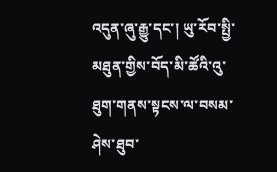འདུན་ཞུ་རྒྱུ་དང་། ཡུ་རོབ་སྤྱི་མཐུན་གྱིས་བོད་མི་ཚོའི་འུ་ཐུག་གནས་སྟངས་ལ་བསམ་ཤེས་ཐུབ་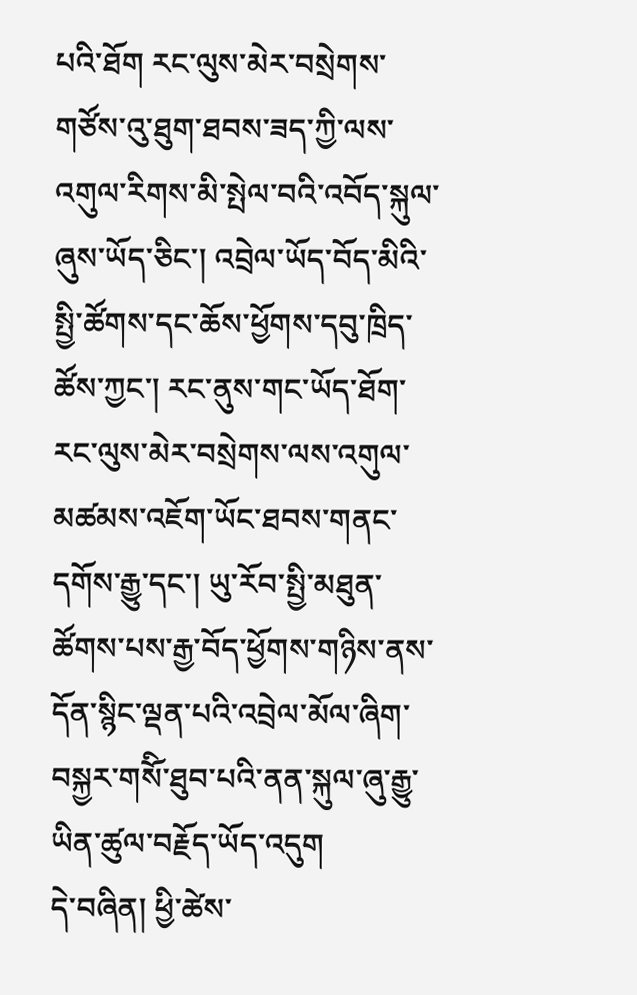པའི་ཐོག རང་ལུས་མེར་བསྲེགས་གཙོས་འུ་ཐུག་ཐབས་ཟད་ཀྱི་ལས་འགུལ་རིགས་མི་སྤེལ་བའི་འབོད་སྐུལ་ཞུས་ཡོད་ཅིང་། འབྲེལ་ཡོད་བོད་མིའི་སྤྱི་ཚོགས་དང་ཆོས་ཕྱོགས་དབུ་ཁྲིད་ཚོས་ཀྱང་། རང་ནུས་གང་ཡོད་ཐོག་རང་ལུས་མེར་བསྲེགས་ལས་འགུལ་མཚམས་འཇོག་ཡོང་ཐབས་གནང་དགོས་རྒྱུ་དང་། ཡུ་རོབ་སྤྱི་མཐུན་ཚོགས་པས་རྒྱ་བོད་ཕྱོགས་གཉིས་ནས་དོན་སྙིང་ལྡན་པའི་འབྲེལ་མོལ་ཞིག་བསྐྱར་གསོི་ཐུབ་པའི་ནན་སྐུལ་ཞུ་རྒྱུ་ཡིན་ཚུལ་བརྗོད་ཡོད་འདུག
དེ་བཞིན། ཕྱི་ཚེས་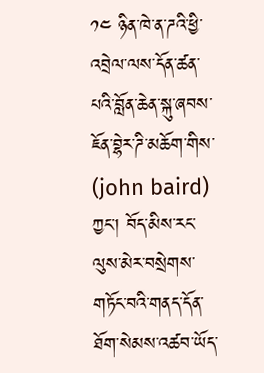༡༤ ཉིན་ཁེ་ན་ཌའི་ཕྱི་འབྲེལ་ལས་དོན་ཚན་པའི་བློན་ཆེན་སྐུ་ཞབས་ཇོན་བྷེར་ཌི་མཆོག་གིས་ (john baird) ཀྱང་། བོད་མིས་རང་ལུས་མེར་བསྲེགས་གཏོང་བའི་གནད་དོན་ཐོག་སེམས་འཚབ་ཡོད་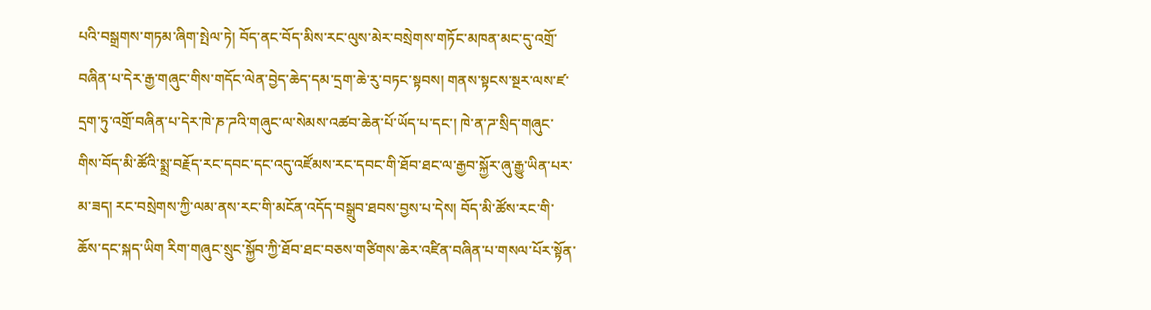པའི་བསྒྲགས་གཏམ་ཞིག་སྤེལ་ཏེ། བོད་ནང་བོད་མིས་རང་ལུས་མེར་བསྲེགས་གཏོང་མཁན་མང་དུ་འགྲོ་བཞིན་པ་དེར་རྒྱ་གཞུང་གིས་གདོང་ལེན་བྱེད་ཆེད་དམ་དྲག་ཆེ་རུ་བཏང་སྟབས། གནས་སྟངས་སྔར་ལས་ཛ་དྲག་ཏུ་འགྲོ་བཞིན་པ་དེར་ཁེ་ཎ་ཌའི་གཞུང་ལ་སེམས་འཚབ་ཆེན་པོ་ཡོད་པ་དང་། ཁེ་ན་ཌ་སྲིད་གཞུང་གིས་བོད་མི་ཚོའི་སྨྲ་བརྗོད་རང་དབང་དང་འདུ་འཛོམས་རང་དབང་གི་ཐོབ་ཐང་ལ་རྒྱབ་སྐྱོར་ཞུ་རྒྱུ་ཡིན་པར་མ་ཟད། རང་བསྲེགས་ཀྱི་ལམ་ནས་རང་གི་མངོན་འདོད་བསྒྲུབ་ཐབས་བྱས་པ་དེས། བོད་མི་ཚོས་རང་གི་ཆོས་དང་སྐད་ཡིག རིག་གཞུང་སྲུང་སྐྱོབ་ཀྱི་ཐོབ་ཐང་བཅས་གཙིགས་ཆེར་འཛིན་བཞིན་པ་གསལ་པོར་སྟོན་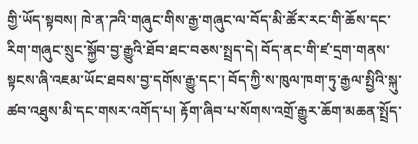གྱི་ཡོད་སྟབས། ཁེ་ན་ཌའི་གཞུང་གིས་རྒྱ་གཞུང་ལ་བོད་མི་ཚོར་རང་གི་ཆོས་དང་རིག་གཞུང་སྲུང་སྐྱོབ་བྱ་རྒྱུའི་ཐོབ་ཐང་བཅས་སྤྲད་དེ། བོད་ནང་གི་ཛ་དྲག་གནས་སྟངས་ཞི་འཇམ་ཡོང་ཐབས་བྱ་དགོས་རྒྱུ་དང་། བོད་ཀྱི་ས་ཁུལ་ཁག་ཏུ་རྒྱལ་སྤྱིའི་སྐུ་ཚབ་འཐུས་མི་དང་གསར་འགོད་པ། རྟོག་ཞིབ་པ་སོགས་འགྲོ་རྒྱུར་ཆོག་མཆན་སྤྲོད་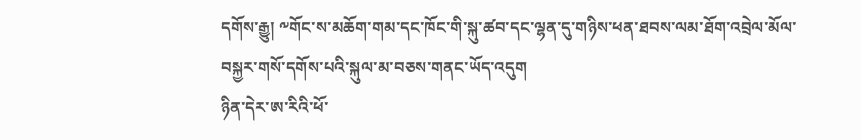དགོས་རྒྱུ། ༸གོང་ས་མཆོག་གམ་དང་ཁོང་གི་སྐུ་ཚབ་དང་ལྷན་དུ་གཉིས་ཕན་ཐབས་ལམ་ཐོག་འབྲེལ་མོལ་བསྐྱར་གསོ་དགོས་པའི་སྐུལ་མ་བཅས་གནང་ཡོད་འདུག
ཉིན་དེར་ཨ་རིའི་ཕོ་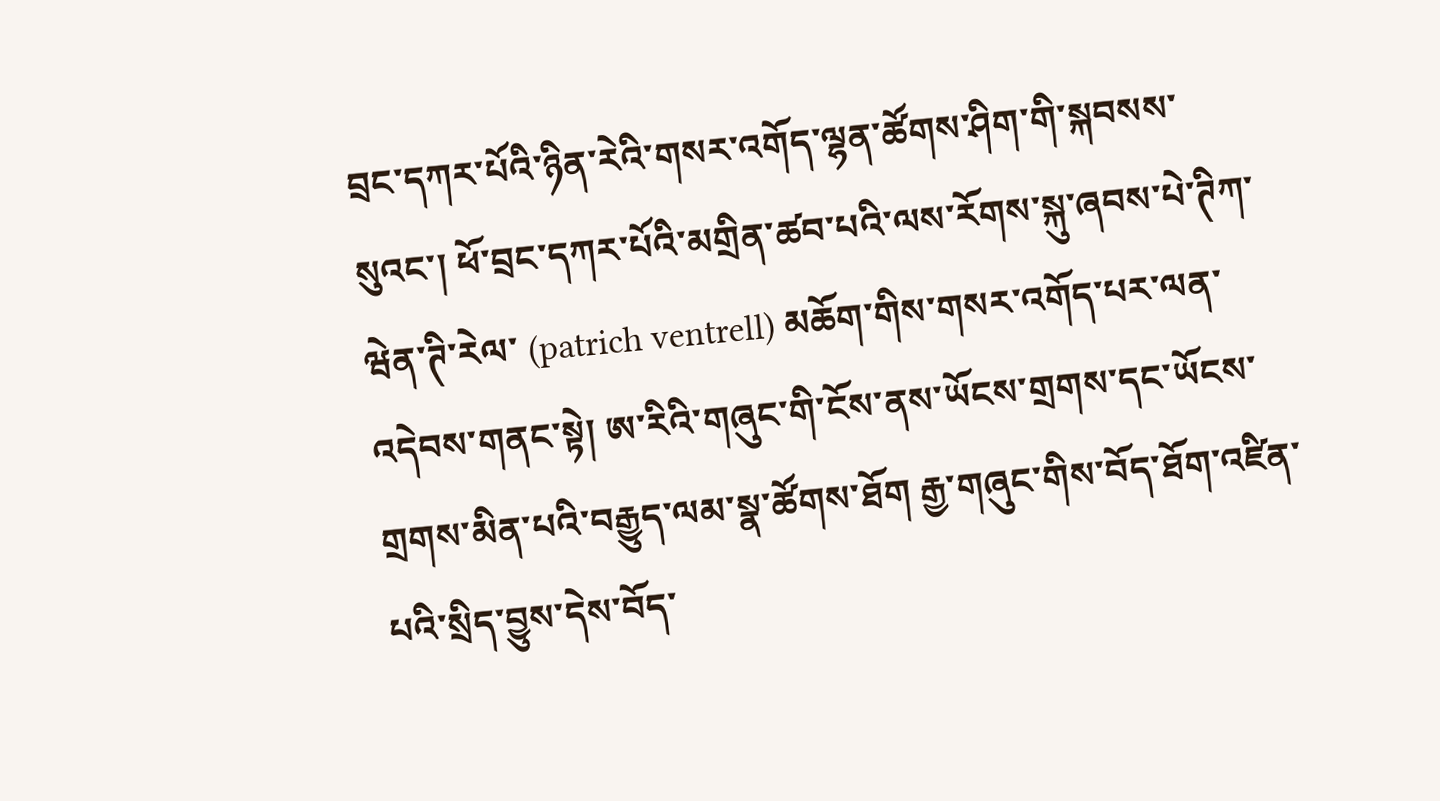བྲང་དཀར་པོའི་ཉིན་རེའི་གསར་འགོད་ལྷན་ཚོགས་ཤིག་གི་སྐབསས་སུའང་། ཕོ་བྲང་དཀར་པོའི་མགྲིན་ཚབ་པའི་ལས་རོགས་སྐུ་ཞབས་པེ་ཊིཀ་ཝེན་ཊི་རེལ་ (patrich ventrell) མཆོག་གིས་གསར་འགོད་པར་ལན་འདེབས་གནང་སྟེ། ཨ་རིའི་གཞུང་གི་ངོས་ནས་ཡོངས་གྲགས་དང་ཡོངས་གྲགས་མིན་པའི་བརྒྱུད་ལམ་སྣ་ཚོགས་ཐོག རྒྱ་གཞུང་གིས་བོད་ཐོག་འཛིན་པའི་སྲིད་བྱུས་དེས་བོད་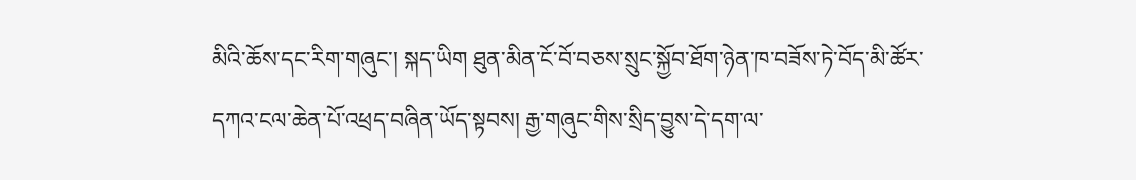མིའི་ཆོས་དང་རིག་གཞུང་། སྐད་ཡིག ཐུན་མིན་ངོ་བོ་བཅས་སྲུང་སྐྱོབ་ཐོག་ཉེན་ཁ་བཟོས་ཏེ་བོད་མི་ཚོར་དཀའ་ངལ་ཆེན་པོ་འཕྲད་བཞིན་ཡོད་སྟབས། རྒྱ་གཞུང་གིས་སྲིད་བྱུས་དེ་དག་ལ་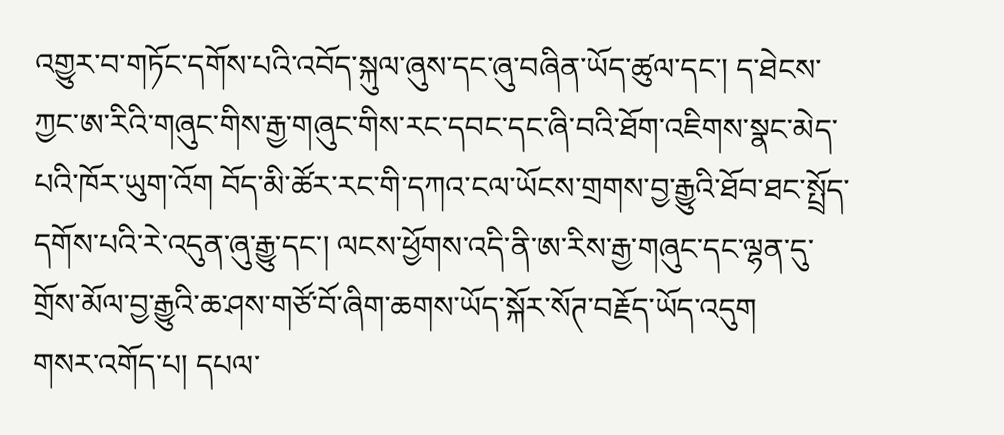འགྱུར་བ་གཏོང་དགོས་པའི་འབོད་སྐུལ་ཞུས་དང་ཞུ་བཞིན་ཡོད་ཚུལ་དང་། ད་ཐེངས་ཀྱང་ཨ་རིའི་གཞུང་གིས་རྒྱ་གཞུང་གིས་རང་དབང་དང་ཞི་བའི་ཐོག་འཇིགས་སྣང་མེད་པའི་ཁོར་ཡུག་འོག བོད་མི་ཚོར་རང་གི་དཀའ་ངལ་ཡོངས་གྲགས་བྱ་རྒྱུའི་ཐོབ་ཐང་སྤྲོད་དགོས་པའི་རེ་འདུན་ཞུ་རྒྱུ་དང་། ལངས་ཕྱོགས་འདི་ནི་ཨ་རིས་རྒྱ་གཞུང་དང་ལྷན་དུ་གྲོས་མོལ་བྱ་རྒྱུའི་ཆ་ཤས་གཙོ་བོ་ཞིག་ཆགས་ཡོད་སྐོར་སོཊ་བརྗོད་ཡོད་འདུག
གསར་འགོད་པ། དཔལ་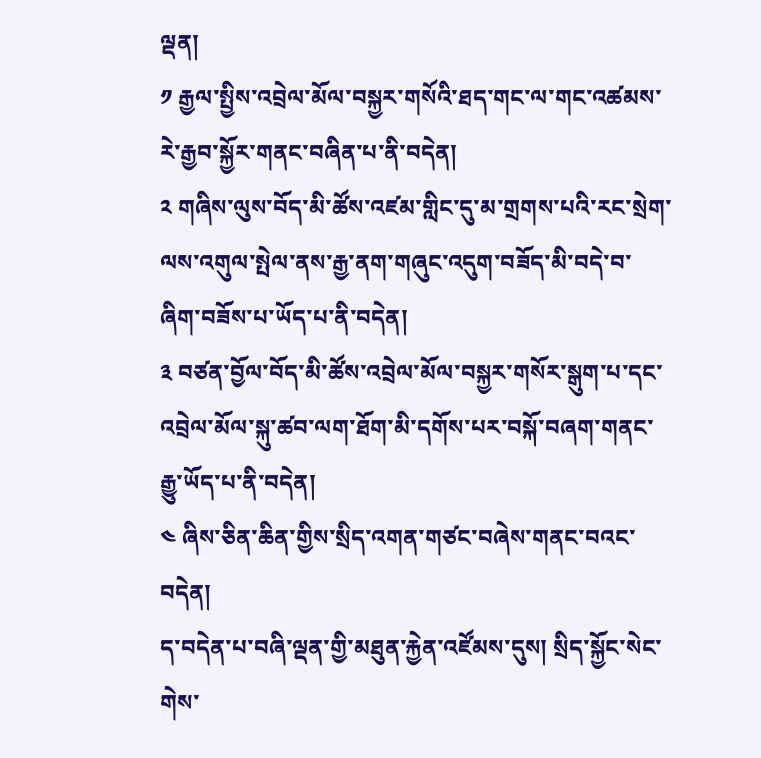ལྡན།
༡ རྒྱལ་སྤྱིས་འབྲེལ་མོལ་བསྐྱར་གསོའི་ཐད་གང་ལ་གང་འཚམས་རེ་རྒྱབ་སྐྱོར་གནང་བཞིན་པ་ནི་བདེན།
༢ གཞིས་ལུས་བོད་མི་ཚོས་འཛམ་གླིང་དུ་མ་གྲགས་པའི་རང་སྲེག་ལས་འགུལ་སྤེལ་ནས་རྒྱ་ནག་གཞུང་འདུག་བཟོད་མི་བདེ་བ་ཞིག་བཟོས་པ་ཡོད་པ་ནི་བདེན།
༣ བཙན་བྱོལ་བོད་མི་ཚོས་འབྲེལ་མོལ་བསྐྱར་གསོར་སྒུག་པ་དང་འབྲེལ་མོལ་སྐུ་ཚབ་ལག་ཐོག་མི་དགོས་པར་བསྐོ་བཞག་གནང་རྒྱུ་ཡོད་པ་ནི་བདེན།
༤ ཞིས་ཅིན་ཆིན་གྱིས་སྲིད་འགན་གཙང་བཞེས་གནང་བའང་བདེན།
ད་བདེན་པ་བཞི་ལྡན་གྱི་མཐུན་རྐྱེན་འཛོམས་དུས། སྲིད་སྐྱོང་སེང་གེས་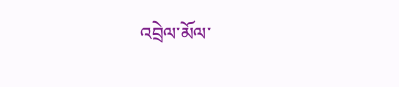འབྲེལ་མོལ་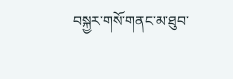བསྐྱར་གསོ་གནང་མ་ཐུབ་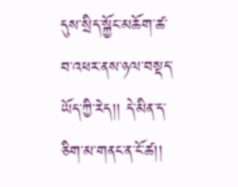དུས་སྲིད་སྐྱོང་མཆོག་ཚ་བ་འཕར་ནས་ཉལ་བསྡད་ཡོད་ཀྱི་རེད།། དེ་མིན་ད་ཅིག་མ་གནང་ན་ངོ་ཚ།།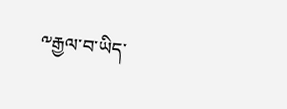༸རྒྱལ་བ་ཡིད་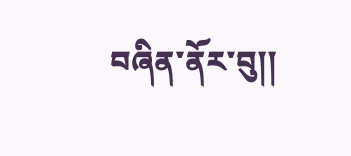བཞིན་ནོར་བུ།།